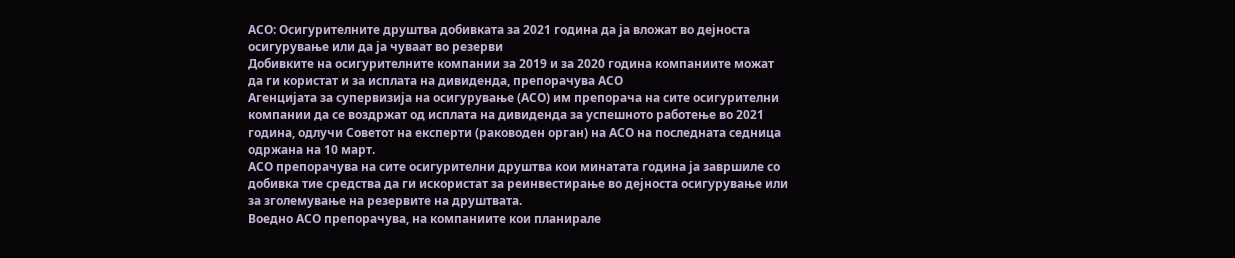АСО: Осигурителните друштва добивката за 2021 година да ја вложат во дејноста осигурување или да ја чуваат во резерви
Добивките на осигурителните компании за 2019 и за 2020 година компаниите можат да ги користат и за исплата на дивиденда, препорачува АСО
Агенцијата за супервизија на осигурување (АСО) им препорача на сите осигурителни компании да се воздржат од исплата на дивиденда за успешното работење во 2021 година, одлучи Советот на експерти (раководен орган) на АСО на последната седница одржана на 10 март.
АСО препорачува на сите осигурителни друштва кои минатата година ја завршиле со добивка тие средства да ги искористат за реинвестирање во дејноста осигурување или за зголемување на резервите на друштвата.
Воедно АСО препорачува, на компаниите кои планирале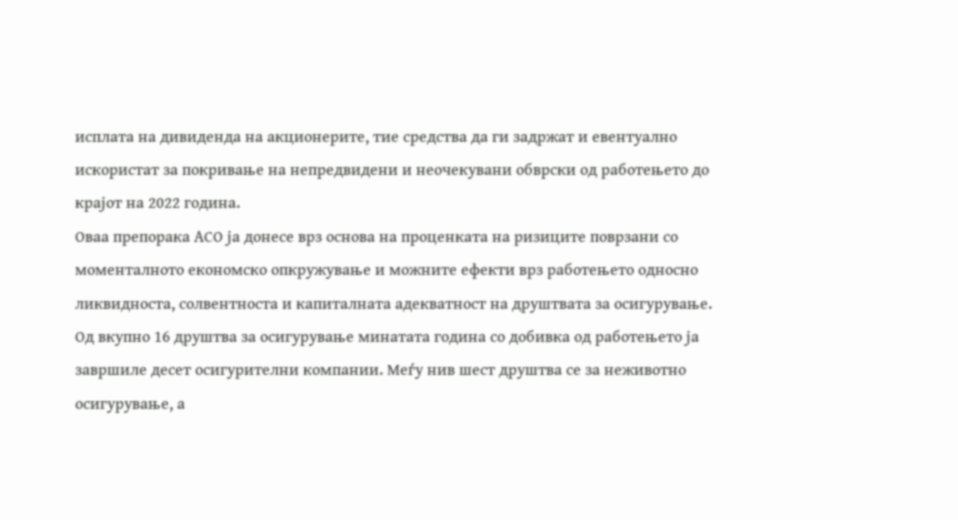исплата на дивиденда на акционерите, тие средства да ги задржат и евентуално искористат за покривање на непредвидени и неочекувани обврски од работењето до крајот на 2022 година.
Оваа препорака АСО ја донесе врз основа на проценката на ризиците поврзани со моменталното економско опкружување и можните ефекти врз работењето односно ликвидноста, солвентноста и капиталната адекватност на друштвата за осигурување.
Од вкупно 16 друштва за осигурување минатата година со добивка од работењето ја завршиле десет осигурителни компании. Меѓу нив шест друштва се за неживотно осигурување, а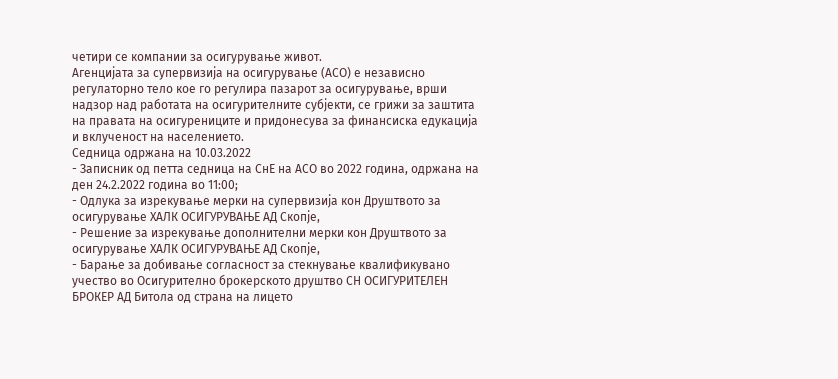четири се компании за осигурување живот.
Агенцијата за супервизија на осигурување (АСО) е независно регулаторно тело кое го регулира пазарот за осигурување, врши надзор над работата на осигурителните субјекти, се грижи за заштита на правата на осигурениците и придонесува за финансиска едукација и вклученост на населението.
Седница одржана на 10.03.2022
- Записник од петта седница на СнЕ на АСО во 2022 година, одржана на ден 24.2.2022 година во 11:00;
- Одлука за изрекување мерки на супервизија кон Друштвото за осигурување ХАЛК ОСИГУРУВАЊЕ АД Скопје,
- Решение за изрекување дополнителни мерки кон Друштвото за осигурување ХАЛК ОСИГУРУВАЊЕ АД Скопје,
- Барање за добивање согласност за стекнување квалификувано учество во Осигурително брокерското друштво СН ОСИГУРИТEЛЕН БРОКЕР АД Битола од страна на лицето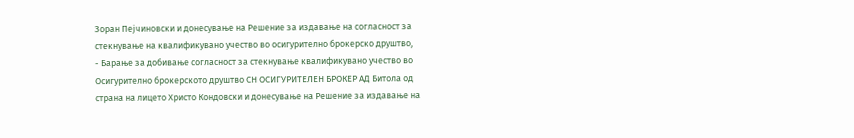Зоран Пејчиновски и донесување на Решение за издавање на согласност за стекнување на квалификувано учество во осигурително брокерско друштво,
- Барање за добивање согласност за стекнување квалификувано учество во Осигурително брокерското друштво СН ОСИГУРИТEЛЕН БРОКЕР АД Битола од страна на лицето Христо Кондовски и донесување на Решение за издавање на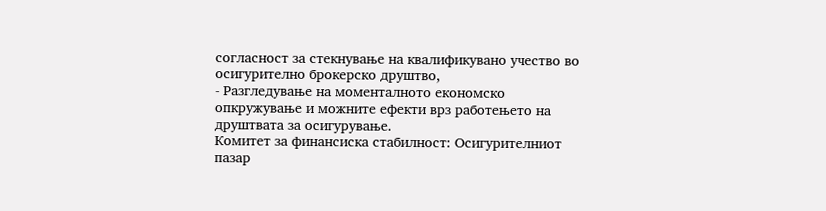согласност за стекнување на квалификувано учество во осигурително брокерско друштво,
- Разгледување на моменталното економско опкружување и можните ефекти врз работењето на друштвата за осигурување.
Комитет за финансиска стабилност: Осигурителниот пазар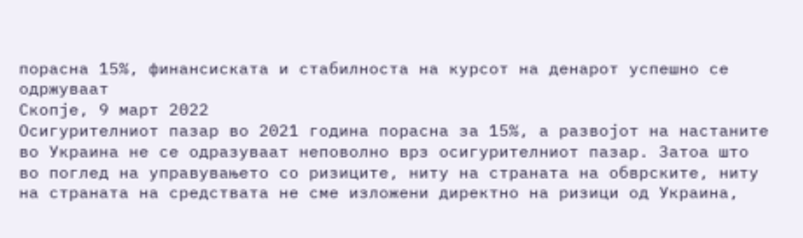порасна 15%, финансиската и стабилноста на курсот на денарот успешно се одржуваат
Скопје, 9 март 2022
Осигурителниот пазар во 2021 година порасна за 15%, а развојот на настаните во Украина не се одразуваат неповолно врз осигурителниот пазар. Затоа што во поглед на управувањето со ризиците, ниту на страната на обврските, ниту на страната на средствата не сме изложени директно на ризици од Украина,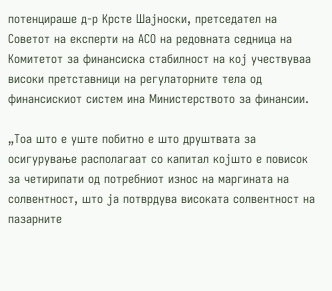потенцираше д-р Крсте Шајноски, претседател на Советот на експерти на АСО на редовната седница на Комитетот за финансиска стабилност на кој учествуваа високи претставници на регулаторните тела од финансискиот систем ина Министерството за финансии.

„Тоа што е уште побитно е што друштвата за осигурување располагаат со капитал којшто е повисок за четирипати од потребниот износ на маргината на солвентност, што ја потврдува високата солвентност на пазарните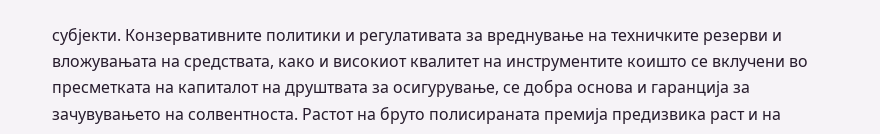субјекти. Конзервативните политики и регулативата за вреднување на техничките резерви и вложувањата на средствата, како и високиот квалитет на инструментите коишто се вклучени во пресметката на капиталот на друштвата за осигурување, се добра основа и гаранција за зачувувањето на солвентноста. Растот на бруто полисираната премија предизвика раст и на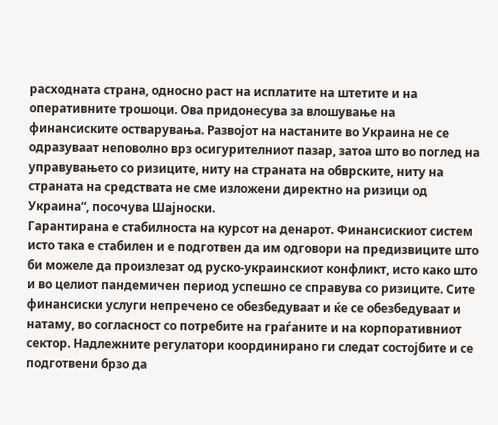расходната страна, односно раст на исплатите на штетите и на оперативните трошоци. Ова придонесува за влошување на финансиските остварувања. Развојот на настаните во Украина не се одразуваат неповолно врз осигурителниот пазар, затоа што во поглед на управувањето со ризиците, ниту на страната на обврските, ниту на страната на средствата не сме изложени директно на ризици од Украина“, посочува Шајноски.
Гарантирана е стабилноста на курсот на денарот. Финансискиот систем исто така е стабилен и е подготвен да им одговори на предизвиците што би можеле да произлезат од руско-украинскиот конфликт, исто како што и во целиот пандемичен период успешно се справува со ризиците. Сите финансиски услуги непречено се обезбедуваат и ќе се обезбедуваат и натаму, во согласност со потребите на граѓаните и на корпоративниот сектор. Надлежните регулатори координирано ги следат состојбите и се подготвени брзо да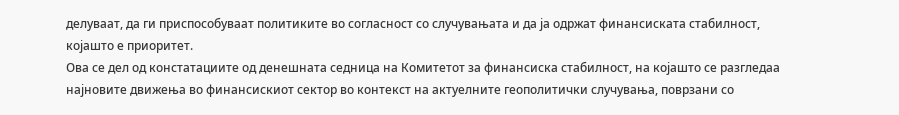делуваат, да ги приспособуваат политиките во согласност со случувањата и да ја одржат финансиската стабилност, којашто е приоритет.
Ова се дел од констатациите од денешната седница на Комитетот за финансиска стабилност, на којашто се разгледаа најновите движења во финансискиот сектор во контекст на актуелните геополитички случувања, поврзани со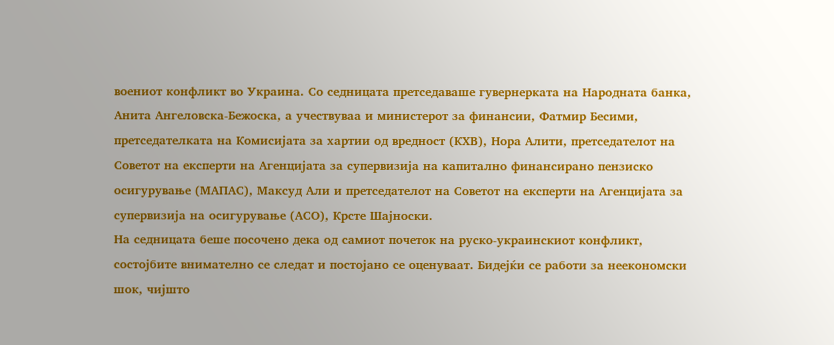воениот конфликт во Украина. Со седницата претседаваше гувернерката на Народната банка, Анита Ангеловска-Бежоска, а учествуваа и министерот за финансии, Фатмир Бесими, претседателката на Комисијата за хартии од вредност (КХВ), Нора Алити, претседателот на Советот на експерти на Агенцијата за супервизија на капитално финансирано пензиско осигурување (МАПАС), Максуд Али и претседателот на Советот на експерти на Агенцијата за супервизија на осигурување (АСО), Крсте Шајноски.
На седницата беше посочено дека од самиот почеток на руско-украинскиот конфликт, состојбите внимателно се следат и постојано се оценуваат. Бидејќи се работи за неекономски шок, чијшто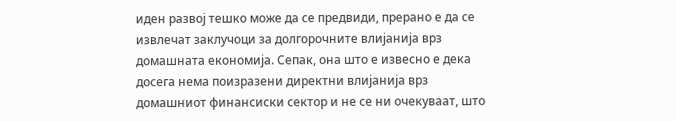иден развој тешко може да се предвиди, прерано е да се извлечат заклучоци за долгорочните влијанија врз домашната економија. Сепак, она што е извесно е дека досега нема поизразени директни влијанија врз домашниот финансиски сектор и не се ни очекуваат, што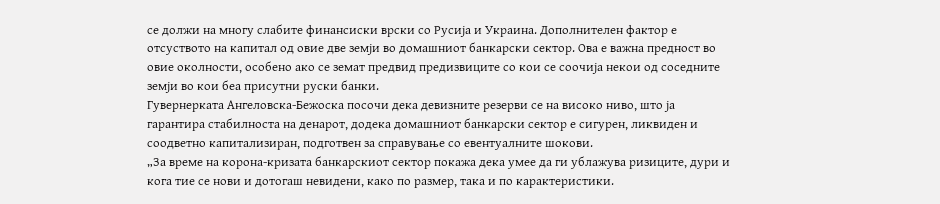се должи на многу слабите финансиски врски со Русија и Украина. Дополнителен фактор е отсуството на капитал од овие две земји во домашниот банкарски сектор. Ова е важна предност во овие околности, особено ако се земат предвид предизвиците со кои се соочија некои од соседните земји во кои беа присутни руски банки.
Гувернерката Ангеловска-Бежоска посочи дека девизните резерви се на високо ниво, што ја гарантира стабилноста на денарот, додека домашниот банкарски сектор е сигурен, ликвиден и соодветно капитализиран, подготвен за справување со евентуалните шокови.
„За време на корона-кризата банкарскиот сектор покажа дека умее да ги ублажува ризиците, дури и кога тие се нови и дотогаш невидени, како по размер, така и по карактеристики.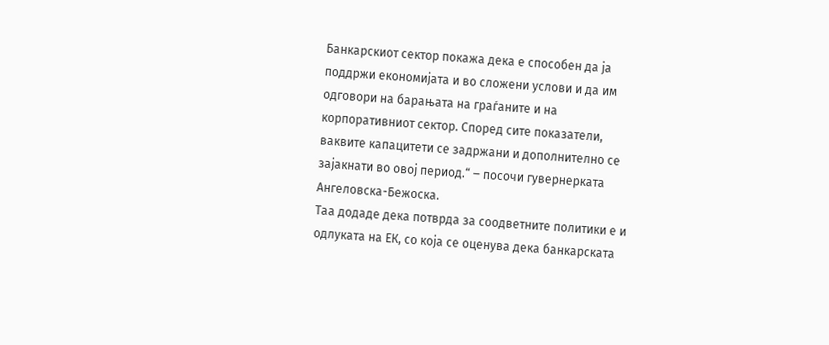Банкарскиот сектор покажа дека е способен да ја поддржи економијата и во сложени услови и да им одговори на барањата на граѓаните и на корпоративниот сектор. Според сите показатели, ваквите капацитети се задржани и дополнително се зајакнати во овој период.“ ‒ посочи гувернерката Ангеловска-Бежоска.
Таа додаде дека потврда за соодветните политики е и одлуката на ЕК, со која се оценува дека банкарската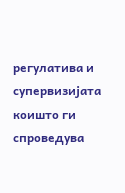регулатива и супервизијата коишто ги спроведува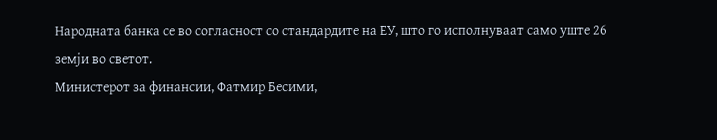Народната банка се во согласност со стандардите на ЕУ, што го исполнуваат само уште 26 земји во светот.
Министерот за финансии, Фатмир Бесими,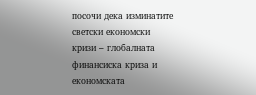посочи дека изминатите светски економски кризи – глобалната финансиска криза и економската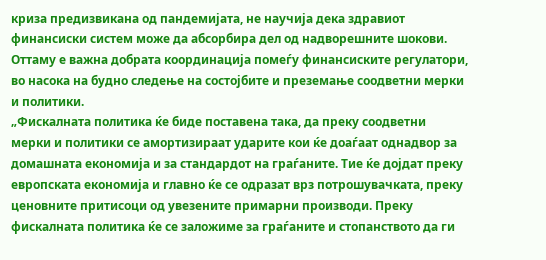криза предизвикана од пандемијата, не научија дека здравиот финансиски систем може да абсорбира дел од надворешните шокови. Оттаму е важна добрата координација помеѓу финансиските регулатори, во насока на будно следење на состојбите и преземање соодветни мерки и политики.
„Фискалната политика ќе биде поставена така, да преку соодветни мерки и политики се амортизираат ударите кои ќе доаѓаат однадвор за домашната економија и за стандардот на граѓаните. Тие ќе дојдат преку европската економија и главно ќе се одразат врз потрошувачката, преку ценовните притисоци од увезените примарни производи. Преку фискалната политика ќе се заложиме за граѓаните и стопанството да ги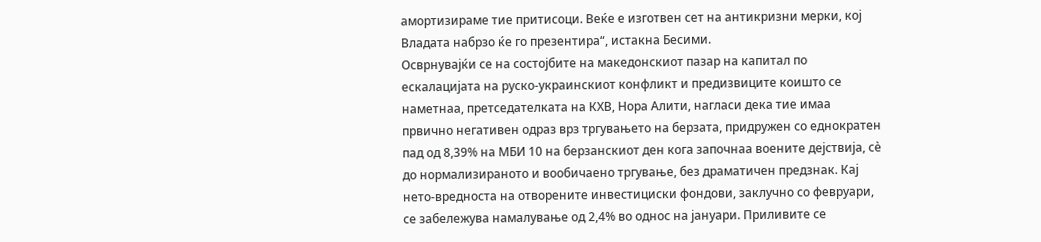амортизираме тие притисоци. Веќе е изготвен сет на антикризни мерки, кој Владата набрзо ќе го презентира“, истакна Бесими.
Осврнувајќи се на состојбите на македонскиот пазар на капитал по ескалацијата на руско-украинскиот конфликт и предизвиците коишто се наметнаа, претседателката на КХВ, Нора Алити, нагласи дека тие имаа првично негативен одраз врз тргувањето на берзата, придружен со еднократен пад од 8,39% на МБИ 10 на берзанскиот ден кога започнаа воените дејствија, сѐ до нормализираното и вообичаено тргување, без драматичен предзнак. Кај нето-вредноста на отворените инвестициски фондови, заклучно со февруари, се забележува намалување од 2,4% во однос на јануари. Приливите се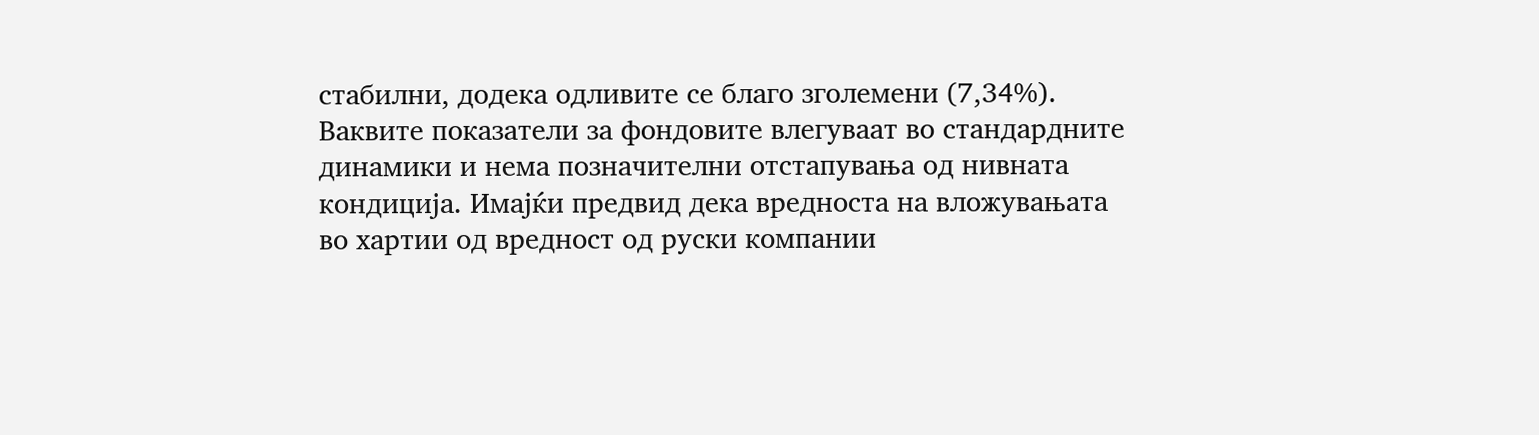стабилни, додека одливите се благо зголемени (7,34%). Ваквите показатели за фондовите влегуваат во стандардните динамики и нема позначителни отстапувања од нивната кондиција. Имајќи предвид дека вредноста на вложувањата во хартии од вредност од руски компании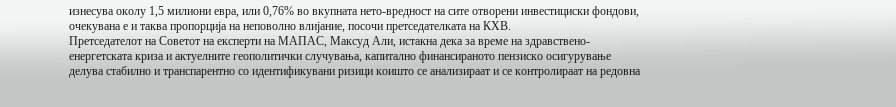изнесува околу 1,5 милиони евра, или 0,76% во вкупната нето-вредност на сите отворени инвестициски фондови, очекувана е и таква пропорција на неповолно влијание, посочи претседателката на КХВ.
Претседателот на Советот на експерти на МАПАС, Максуд Али, истакна дека за време на здравствено-енергетската криза и актуелните геополитички случувања, капитално финансираното пензиско осигурување делува стабилно и транспарентно со идентификувани ризици коишто се анализираат и се контролираат на редовна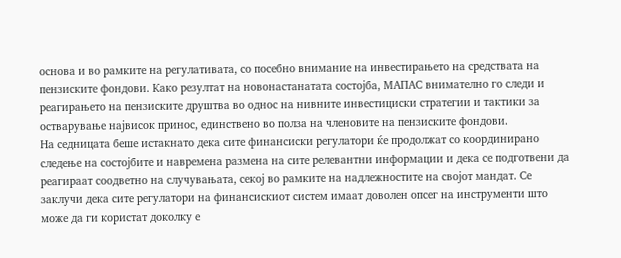основа и во рамките на регулативата, со посебно внимание на инвестирањето на средствата на пензиските фондови. Како резултат на новонастанатата состојба, МАПАС внимателно го следи и реагирањето на пензиските друштва во однос на нивните инвестициски стратегии и тактики за остварување највисок принос, единствено во полза на членовите на пензиските фондови.
На седницата беше истакнато дека сите финансиски регулатори ќе продолжат со координирано следење на состојбите и навремена размена на сите релевантни информации и дека се подготвени да реагираат соодветно на случувањата, секој во рамките на надлежностите на својот мандат. Се заклучи дека сите регулатори на финансискиот систем имаат доволен опсег на инструменти што може да ги користат доколку е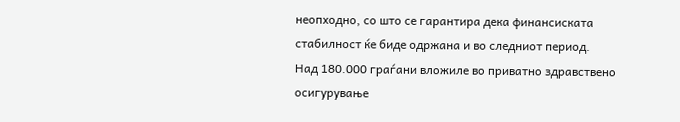неопходно, со што се гарантира дека финансиската стабилност ќе биде одржана и во следниот период.
Над 180.000 граѓани вложиле во приватно здравствено осигурување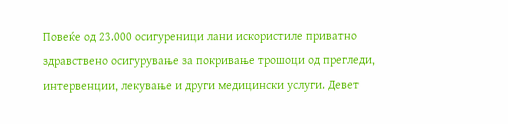Повеќе од 23.000 осигуреници лани искористиле приватно здравствено осигурување за покривање трошоци од прегледи, интервенции, лекување и други медицински услуги. Девет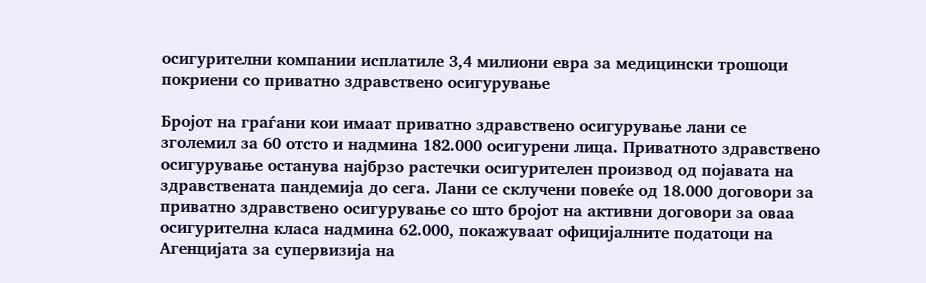осигурителни компании исплатиле 3,4 милиони евра за медицински трошоци покриени со приватно здравствено осигурување

Бројот на граѓани кои имаат приватно здравствено осигурување лани се зголемил за 60 отсто и надмина 182.000 осигурени лица. Приватното здравствено осигурување останува најбрзо растечки осигурителен производ од појавата на здравствената пандемија до сега. Лани се склучени повеќе од 18.000 договори за приватно здравствено осигурување со што бројот на активни договори за оваа осигурителна класа надмина 62.000, покажуваат официјалните податоци на Агенцијата за супервизија на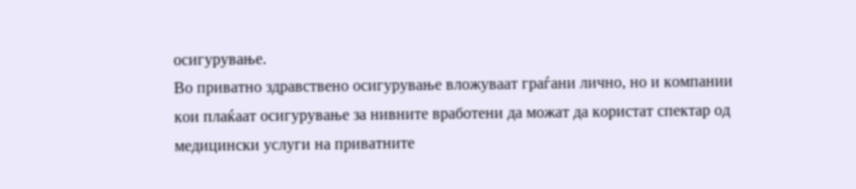осигурување.
Во приватно здравствено осигурување вложуваат граѓани лично, но и компании кои плаќаат осигурување за нивните вработени да можат да користат спектар од медицински услуги на приватните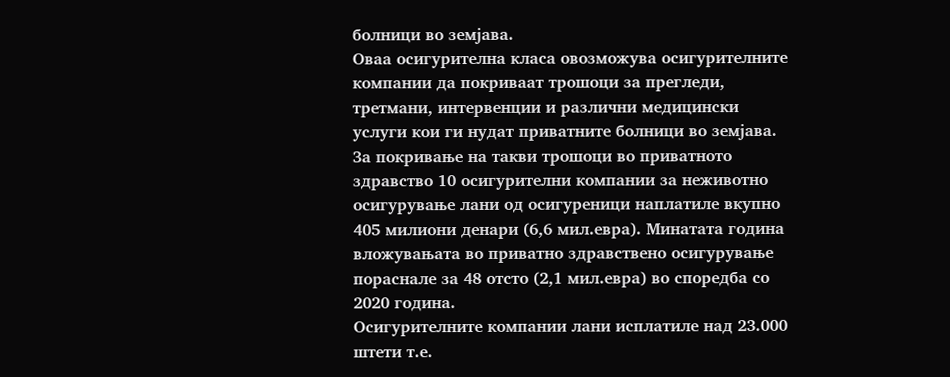болници во земјава.
Оваа осигурителна класа овозможува осигурителните компании да покриваат трошоци за прегледи, третмани, интервенции и различни медицински услуги кои ги нудат приватните болници во земјава. За покривање на такви трошоци во приватното здравство 10 осигурителни компании за неживотно осигурување лани од осигуреници наплатиле вкупно 405 милиони денари (6,6 мил.евра). Минатата година вложувањата во приватно здравствено осигурување пораснале за 48 отсто (2,1 мил.евра) во споредба со 2020 година.
Осигурителните компании лани исплатиле над 23.000 штети т.е.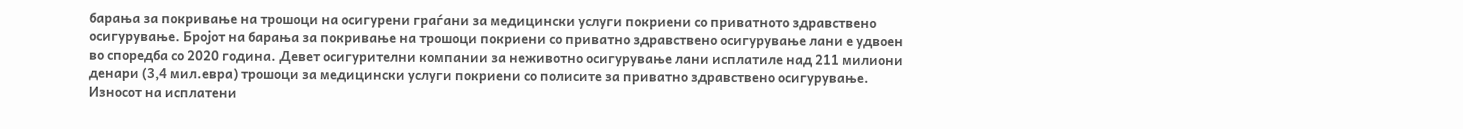барања за покривање на трошоци на осигурени граѓани за медицински услуги покриени со приватното здравствено осигурување. Бројот на барања за покривање на трошоци покриени со приватно здравствено осигурување лани е удвоен во споредба со 2020 година. Девет осигурителни компании за неживотно осигурување лани исплатиле над 211 милиони денари (3,4 мил.евра) трошоци за медицински услуги покриени со полисите за приватно здравствено осигурување. Износот на исплатени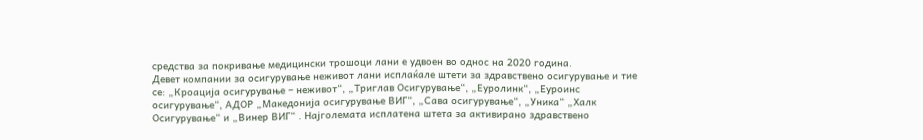средства за покривање медицински трошоци лани е удвоен во однос на 2020 година.
Девет компании за осигурување неживот лани исплаќале штети за здравствено осигурување и тие се: „Кроација осигурување – неживот“, „Триглав Осигурување“, „Еуролинк“, „Еуроинс осигурување“, АДОР „Македонија осигурување ВИГ“, „Сава осигурување“, „Уника“ „Халк Осигурување“ и „Винер ВИГ“ . Најголемата исплатена штета за активирано здравствено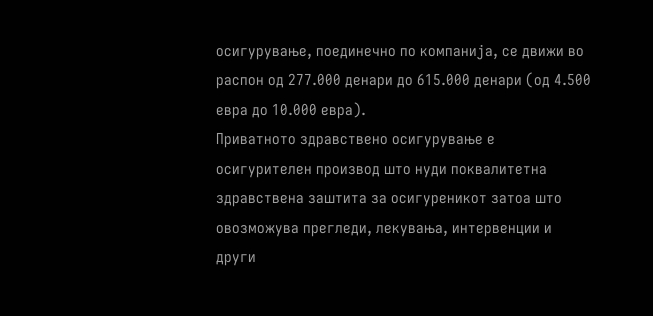осигурување, поединечно по компанија, се движи во распон од 277.000 денари до 615.000 денари (од 4.500 евра до 10.000 евра).
Приватното здравствено осигурување е осигурителен производ што нуди поквалитетна здравствена заштита за осигуреникот затоа што овозможува прегледи, лекувања, интервенции и други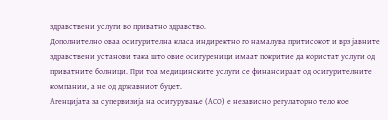здравствени услуги во приватно здравство.
Дополнително оваа осигурителна класа индиректно го намалува притисокот и врз јавните здравствени установи така што овие осигуреници имаат покритие да користат услуги од приватните болници. При тоа медицинските услуги се финансираат од осигурителните компании, а не од државниот буџет.
Агенцијата за супервизија на осигурување (АСО) е независно регулаторно тело кое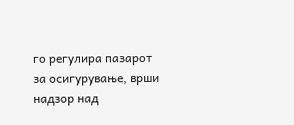го регулира пазарот за осигурување, врши надзор над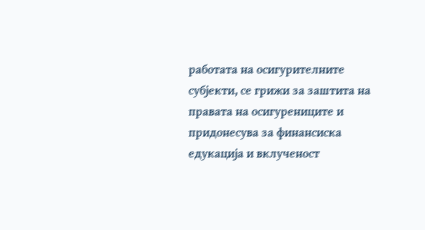работата на осигурителните субјекти, се грижи за заштита на правата на осигурениците и придонесува за финансиска едукација и вклученост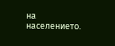на населението.